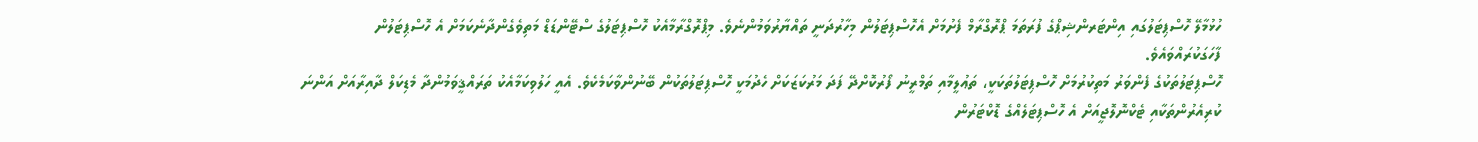ހުޅުމާލޭ ހޮސްޕިޓަލުގައި އިންޓަރންޝިޕްގެ ފުރަތަމަ ޕްރޮގްރާމް ފެށުމަށް އެހޮސްޕިޓަލުން މިހާރުދަނީ ތައްޔާރުވަމުންނެވެ. މިޕްރޮގްރާމާއެކު ހޮސްޕިޓަލުގެ ސްޓޭންޑަޑް މަތިވެގެންދާނެކަމަށް އެ ހޮސްޕިޓަލުން ފާހަގަކުރައްވައެވެ.
ހޮސްޕިޓަލުތަކުގެ ފެންވަރު މަތިކުރުމަށް ހޮސްޕިޓަލުތަކަކީ، ތަޢުލީމާއި ތަމްރީނު ފޯރުކޮށްދޭ ފަދަ މަރުކަޒަކަށް ހެދުމަކީ ހޮސްޕިޓަލުތަކުން ބޭނުންވާކަމެކެވެ. އެއީ ހަލުވިކަމާއެކު ތަރައްޤީވަމުންދާ މެޑިކަލް ދާއިރާއަށް އަންނަ ކުރިއެރުންތަކާއި ޓެކްނޮލޮޖީއަށް އެ ހޮސްޕިޓަލެއްގެ ޑޮކްޓަރުން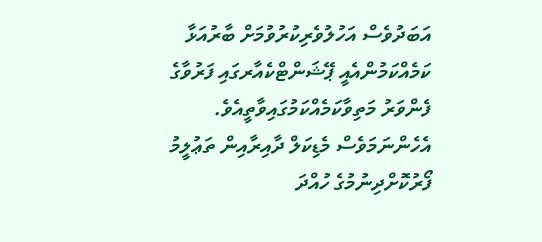އަބަދުވެސް އަހުލުވެރިކުރުވުމަށް ބާރުއަޅާ ކަމެއްކަމުންއެއީ ޕޭޝަންޓްކެއާރގައި ފަރުވާގެ ފެންވަރު މަތިވާކަމެއްކަމުގައިވާތީއެވެ. އެހެންނަމަވެސް މެޑިކަލް ދާއިރާއިން ތަޢުލީމު ފޯރުކޮށްދިނުމުގެ ހުއްދަ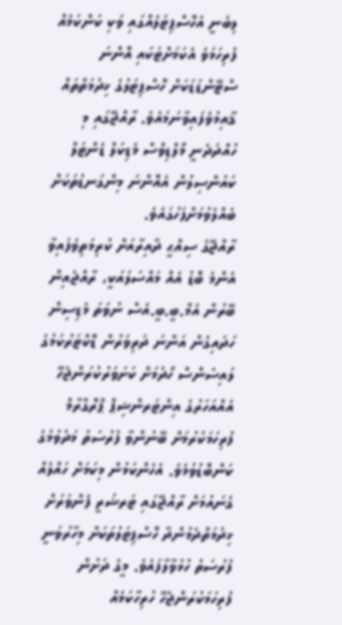ލިބެނީ އެހޮސްޕިޓަލެއްގައި ވަކި ކަންކަމެއް ފުރިހަމަވެ އެކަމަށްޓަކައި އޮންނަ ސްޓޭންޑަޑަކަށް ހޮސްޕިޓަލުގެ ޚިދުމަތްތައް ޤާއިމުވެފައިވާނަމައެވެ. ރާއްޖޭގައި މި ހުއްދަދެނީ މޯލްޑިވްސް މެޑިކަލް ޑެންޓަލް ކައުންސިލުން އެއޮންނަ މިންގަނޑުތަކަށް ބެއްލެވުމަށްފަހުގައެވެ.
ރާއްޖޭގެ ސިއްޙީ ދާއިރާއަށް ކުރިމަތިވެފައިވާ އެންމެ ބޮޑު އެއް މައްސަލައަކީ، ރާއްޖެއިން ބޭރުން އެމް.ބީ.ބީ.އެސް ނުވަތަ މެޑިސިން ހަދައިގެން އަންނަ ދަރިވަރުން ޑޮކްޓަރުކަމުގެ ލައިސެންސް ހޯދުމަށް ކަށަވަރުކުރަންޖެހޭ އެއްއަހަރުގެ އިންޓަރންޝިޕް ޕްރޮގްރާމް ފުރިހަމަކުރުމަށް ބޭނުންވާ ފުރުސަތު މަދުވުމުގެ ކަންބޮޑުވުމެވެ. އެހެންކަމުން މިކަމަށް ހައްލެއް ގެނައުމަށް ރާއްޖޭގައި ޓަރޝަރީ ފެންވަރަށް ޚިދުމަތްދެމުންދާ ހޮސްޕިޓަލުތަކަށް މިހާރުވަނީ ފުރުސަތު ހުޅުވާލާފައެވެ. މީގެ ދަށުން ފުރިހަމަކުރަންޖެހޭ ހުރިހާކަމެއް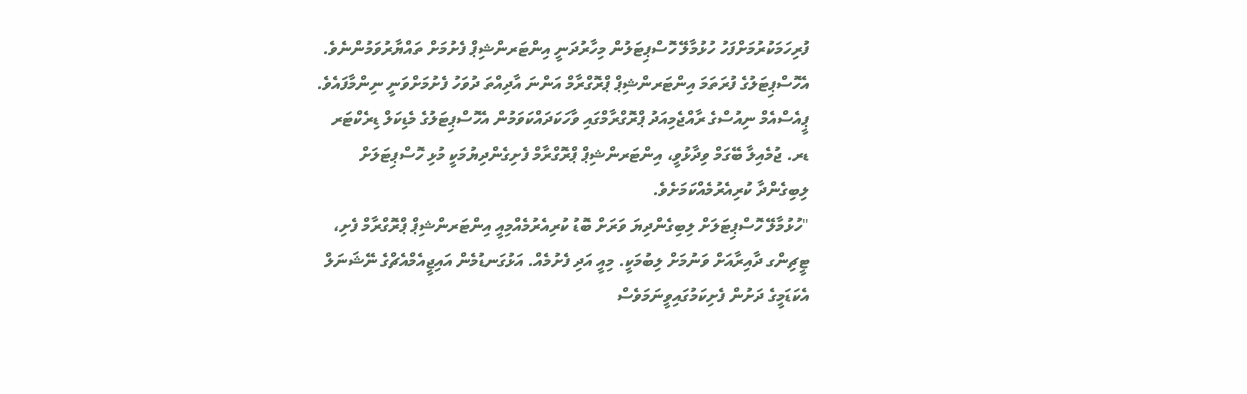ފުރިހަމަކުރުމަށްފަހު ހުޅުމާލޭ ހޮސްޕިޓަލުން މިހާރުދަނީ އިންޓަރންޝިޕް ފެށުމަށް ތައްޔާރުވަމުންނެވެ. އެހޮސްޕިޓަލުގެ ފުރަތަމަ އިންޓަރންޝިޕް ޕްރޮގްރާމް އަންނަ އާދިއްތަ ދުވަހު ފެށުމަށްވަނީ ނިންމާފައެވެ.
ޕީއެސްއެމް ނިއުސްގެ ރާއްޖެމިއަދު ޕްރޮގްރާމްގައި ވާހަކަދައްކަވަމުން އެހޮސްޕިޓަލުގެ މެޑިކަލް ޑިރެކްޓަރ ޑރ. ޖުމެއިލާ ބޭގަމް ވިދާޅުވީ، އިންޓަރންޝިޕް ޕްރޮގްރާމް ފެށިގެންދިޔުމަކީ މުޅި ހޮސްޕިޓަލަށް ލިބިގެންދާ ކުރިއެރުމެއްކަމަށެވެ.
"ހުޅުމާލޭ ހޮސްޕިޓަލަށް ލިބިގެންދިޔަ ވަރަށް ބޮޑު ކުރިއެރުމެއްމިއީ އިންޓަރންޝިޕް ޕްރޮގްރާމް ފެށި، ޓީޗިންގ ދާއިރާއަށް ވަނުމަށް ލިބުމަކީ. މިއީ އަދި ފެށުމެއް. އަޅުގަނޑުމެން އައިޖީއެމްއެޗްގެ ނޭޝަނަލް އެކަޑަމީގެ ދަށުން ފެށިކަމުގައިވީނަމަވެސް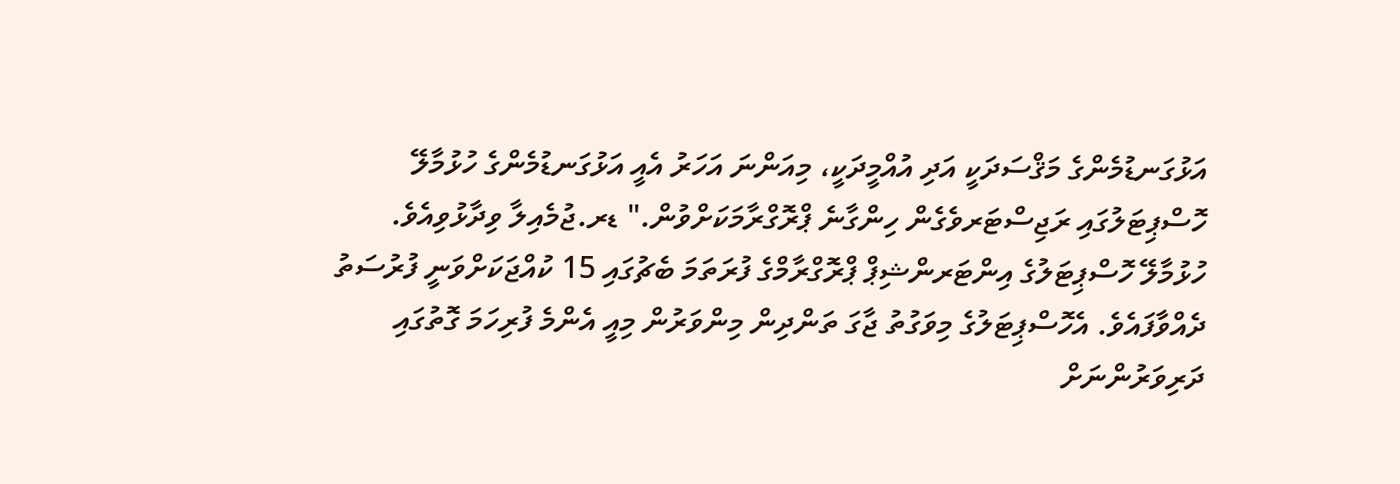އަޅުގަނޑުމެންގެ މަޤްސަދަކީ އަދި އުއްމީދަކީ، މިއަންނަ އަހަރު އެއީ އަޅުގަނޑުމެންގެ ހުޅުމާލޭ ހޮސްޕިޓަލުގައި ރަޖިސްޓަރވެގެން ހިންގާނެ ޕްރޮގްރާމަކަށްވުން." ޑރ.ޖުމެއިލާ ވިދާޅުވިއެވެ.
ހުޅުމާލޭ ހޮސްޕިޓަލުގެ އިންޓަރންޝިޕް ޕްރޮގްރާމްގެ ފުރަތަމަ ބެޗުގައި 15 ކުއްޖަކަށްވަނީ ފުރުސަތު ދެއްވާފައެވެ. އެހޮސްޕިޓަލުގެ މިވަގުތު ޖާގަ ތަންދިން މިންވަރުން މިއީ އެންމެ ފުރިހަމަ ގޮތުގައި ދަރިވަރުންނަށް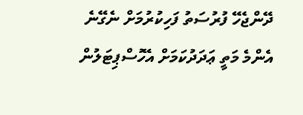ދޭންޖެހޭ ފުރުސަތު ފަހިކުރުމަށް ނެގޭނެ އެންމެ މަތީ ޢަދަދުކަމަށް އެހޮސްޕިޓަލުން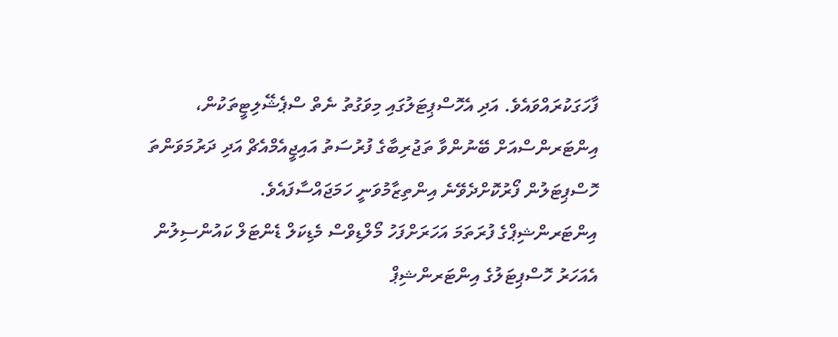ފާހަގަކުރައްވައެވެ. އަދި އެހޮސްޕިޓަލުގައި މިވަގުތު ނެތް ސްޕެޝޭލިޓީތަކުން، އިންޓަރންސްއަށް ބޭނުންވާ ތަޖުރިބާގެ ފުރުސަތު އައިޖީއެމްއެޗް އަދި ދަރުމަވަންތަ ހޮސްޕިޓަލުން ފޯރުކޮށްދެވޭނެ އިންތިޒާމުވަނީ ހަމަޖައްސާފައެވެ.
އިންޓަރންޝިޕްގެ ފުރަތަމަ އަހަރަށްފަހު މޯލްޑިވްސް މެޑިކަލް ޑެންޓަލް ކައުންސިލުން އެއަހަރު ހޮސްޕިޓަލުގެ އިންޓަރންޝިޕް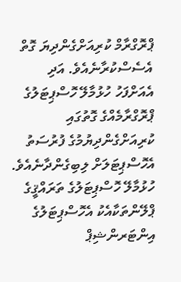ޕްރޮގްރާމް ކުރިއަށްގެންދިޔަ ގޮތް އެސެސްކުރާނެއެވެ. އަދި އެއަށްފަހު ހުޅުމާލޭ ހޮސްޕިޓަލުގެ ޕްރޮގްރާމެއްގެ ގޮތުގައި ކުރިއަށްގެންދިޔުމުގެ ފުރުސަތު އެހޮސްޕިޓަލަށް ލިބިގެންދާނެއެވެ. ހުޅުމާލޭ ހޮސްޕިޓަލުގެ ތަރައްޤީގެ ޕްލޭންތަކާއެކު އެހޮސްޕިޓަލުގެ އިންޓަރންޝިޕް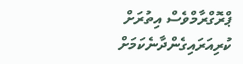ޕްރޮގްރާމްވެސް އިތުރަށް ކުރިއަރައިގެންދާނެކަމަށް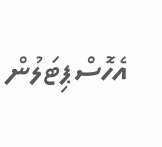އެހޮސްޕިޓަލުން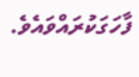ފާހަގަކުރައްވައެވެ.